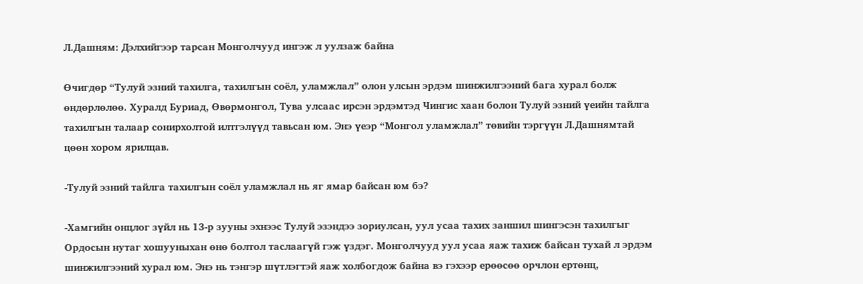Л.Дашням: Дэлхийгээр тарсан Монголчууд ингэж л уулзаж байна

Өчигдөр “Тулуй эзний тахилга, тахилгын соёл, уламжлал” олон улсын эрдэм шинжилгээний бага хурал болж өндөрлөлөө. Хуралд Буриад, Өвөрмонгол, Тува улсаас ирсэн эрдэмтэд Чингис хаан болон Тулуй эзний үеийн тайлга тахилгын талаар сонирхолтой илтгэлүүд тавьсан юм. Энэ үеэр “Монгол уламжлал” төвийн тэргүүн Л.Дашнямтай цөөн хором ярилцав.

-Тулуй эзний тайлга тахилгын соёл уламжлал нь яг ямар байсан юм бэ?

-Хамгийн онцлог зүйл нь 13-р зууны эхнээс Тулуй эзэндээ зориулсан, уул усаа тахих заншил шингэсэн тахилгыг Ордосын нутаг хошууныхан өнө болтол таслаагүй гэж үздэг. Монголчууд уул усаа яаж тахиж байсан тухай л эрдэм шинжилгээний хурал юм. Энэ нь тэнгэр шүтлэгтэй яаж холбогдож байна вэ гэхээр ерөөсөө орчлон ертөнц,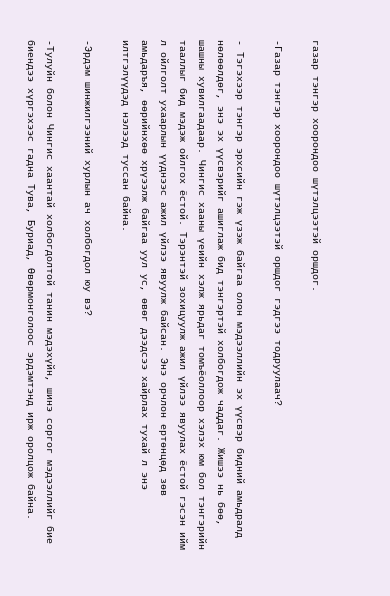газар тэнгэр хоорондоо шүтэлцээтэй оршдог.

-Газар тэнгэр хоорондоо шүтэлцээтэй оршдог гэдгээ тодруулаач?

- Тэгэхээр тэнгэр эрхсийн гэж үзэж байгаа олон мэдээллийн эх үүсвэр бидний амьдралд нөлөөлдөг, энэ эх үүсвэрийг ашиглаж бид тэнгэртэй холбогдож чаддаг. Жишээ нь бөө, шашны хувилгаадаар. Чингис хааны үеийн хэлж ярьдаг томъёоллоор хэлэх юм бол тэнгэрийн тааллыг бид мэдэж ойлгох ёстой. Тэрэнтэй зохицуулж ажил үйлээ явуулах ёстой гэсэн ийм л ойлголт ухаарлын үүднээс ажил үйлээ явуулж байсан. Энэ орчлон ертөнцөд зөв амьдаръя, өөрийнхөө хрүээлж байгаа уул ус, өвөг дээдсээ хайрлах тухай л энэ илтгэлүүдэд нэлээд туссан байна.

-Эрдэм шинжилгээний хурлын ач холбогдол юу вэ?

-Тулуйн болон Чингис хаантай холбогдолтой танин мэдэхүйн, шинэ соргог мэдээллийг бие биендээ хүргэхээс гадна Тува, Буриад, Өвөрмонголоос эрдэмтэнд ирж оролцож байна.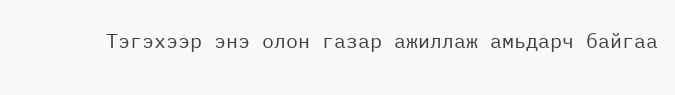Тэгэхээр энэ олон газар ажиллаж амьдарч байгаа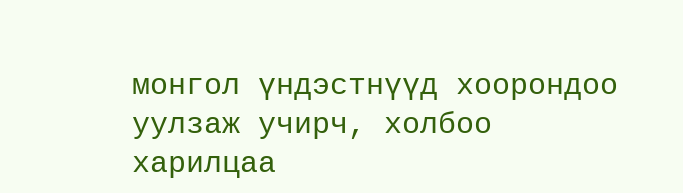монгол үндэстнүүд хоорондоо уулзаж учирч, холбоо харилцаа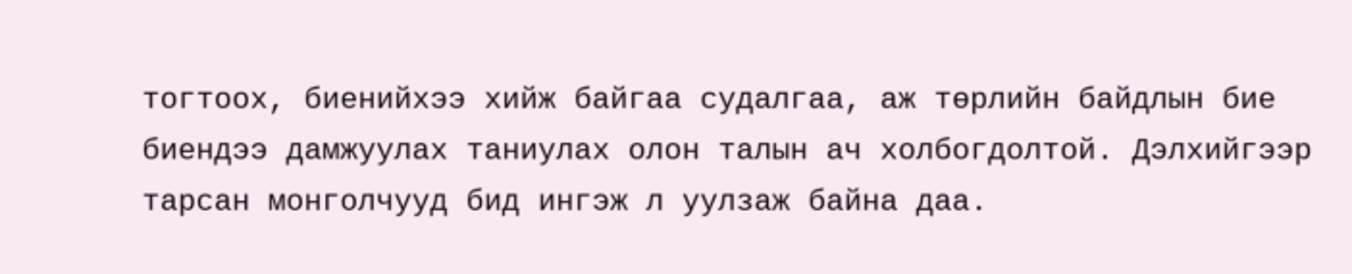тогтоох, биенийхээ хийж байгаа судалгаа, аж төрлийн байдлын бие биендээ дамжуулах таниулах олон талын ач холбогдолтой. Дэлхийгээр тарсан монголчууд бид ингэж л уулзаж байна даа.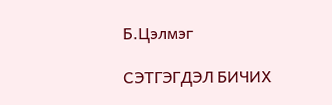Б.Цэлмэг

СЭТГЭГДЭЛ БИЧИХ